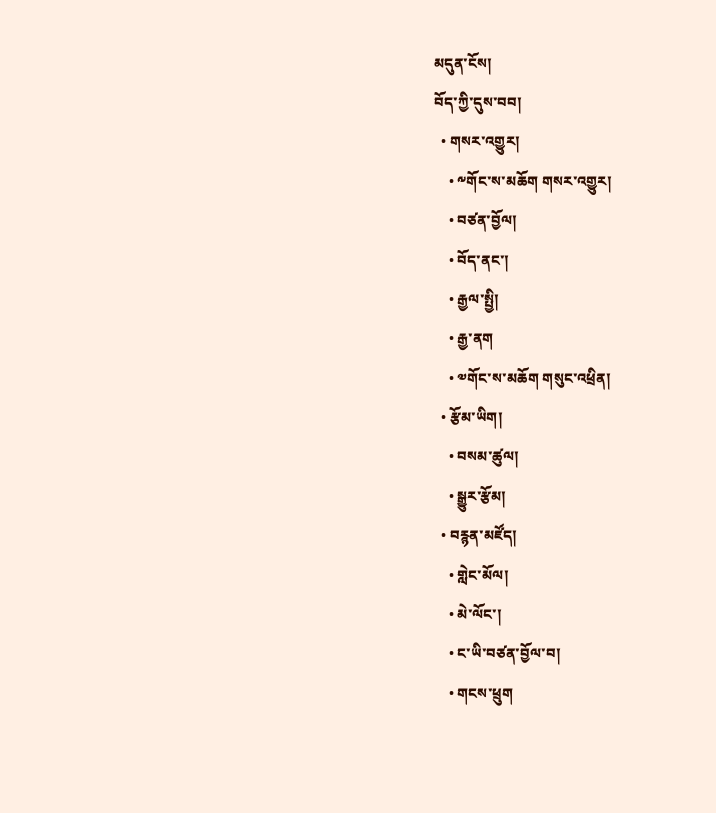མདུན་ངོས།
བོད་ཀྱི་དུས་བབ།
  • གསར་འགྱུར།
    • ༸གོང་ས་མཆོག གསར་འགྱུར།
    • བཙན་བྱོལ།
    • བོད་ནང་།
    • རྒྱལ་སྤྱི།
    • རྒྱ་ནག
    • ༧གོང་ས་མཆོག གསུང་འཕྲིན།
  • རྩོམ་ཡིག།
    • བསམ་ཚུལ།
    • སྒྱུར་རྩོམ།
  • བརྙན་མཛོད།
    • གླེང་མོལ།
    • མེ་ལོང་།
    • ང་ཡི་བཙན་བྱོལ་བ།
    • གངས་ཕྲུག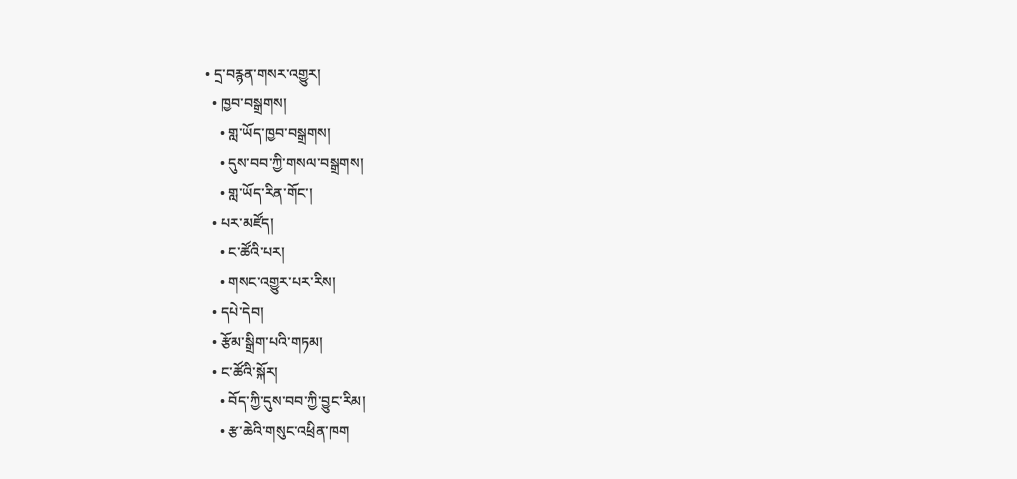• དྲ་བརྙན་གསར་འགྱུར།
  • ཁྱབ་བསྒྲགས།
    • གླ་ཡོད་ཁྱབ་བསྒྲགས།
    • དུས་བབ་ཀྱི་གསལ་བསྒྲགས།
    • གླ་ཡོད་རིན་གོང་།
  • པར་མཛོད།
    • ང་ཚོའི་པར།
    • གསང་འགྱུར་པར་རིས།
  • དཔེ་དེབ།
  • རྩོམ་སྒྲིག་པའི་གཏམ།
  • ང་ཚོའི་སྐོར།
    • བོད་ཀྱི་དུས་བབ་ཀྱི་བྱུང་རིམ།
    • རྩ་ཆེའི་གསུང་འཕྲིན་ཁག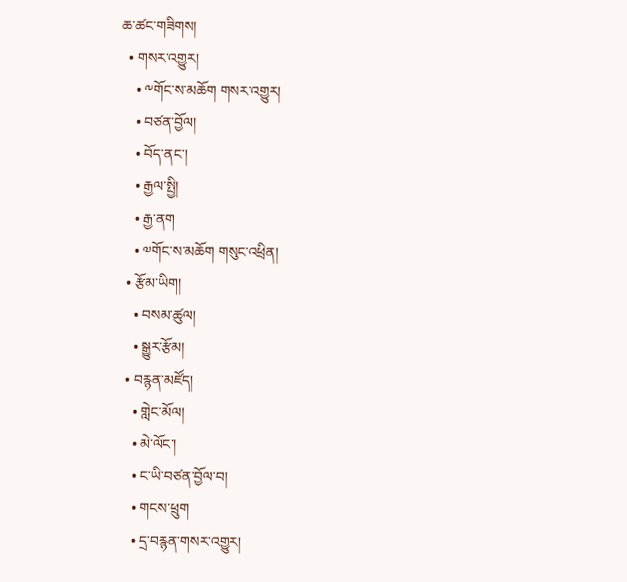ཆ་ཚང་གཟིགས།
  • གསར་འགྱུར།
    • ༸གོང་ས་མཆོག གསར་འགྱུར།
    • བཙན་བྱོལ།
    • བོད་ནང་།
    • རྒྱལ་སྤྱི།
    • རྒྱ་ནག
    • ༧གོང་ས་མཆོག གསུང་འཕྲིན།
  • རྩོམ་ཡིག།
    • བསམ་ཚུལ།
    • སྒྱུར་རྩོམ།
  • བརྙན་མཛོད།
    • གླེང་མོལ།
    • མེ་ལོང་།
    • ང་ཡི་བཙན་བྱོལ་བ།
    • གངས་ཕྲུག
    • དྲ་བརྙན་གསར་འགྱུར།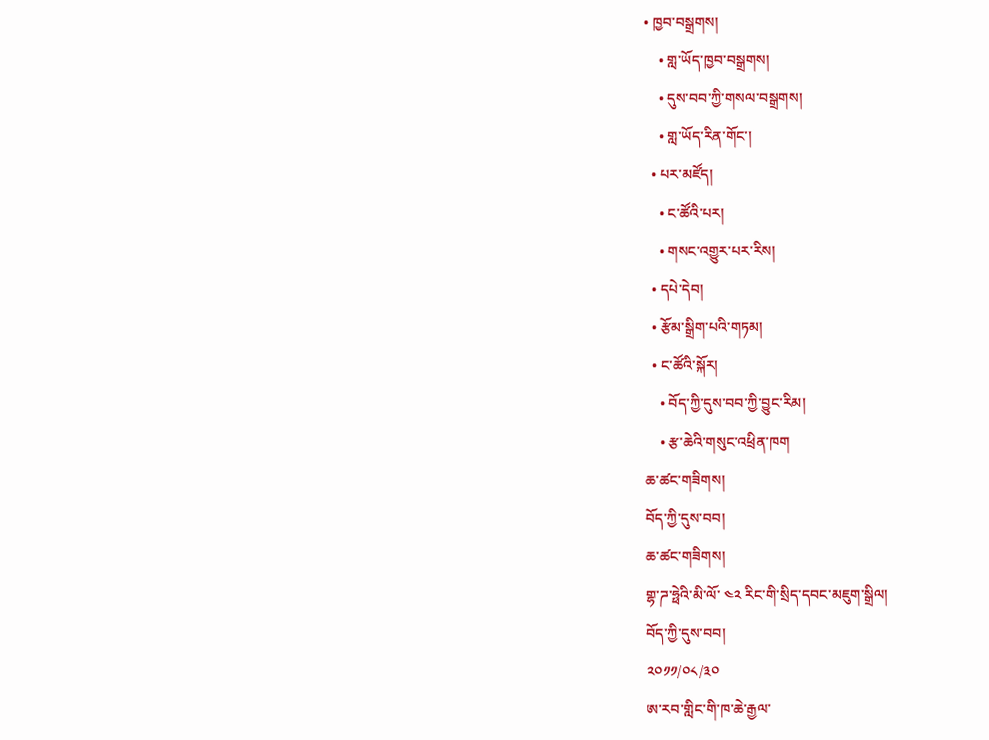• ཁྱབ་བསྒྲགས།
    • གླ་ཡོད་ཁྱབ་བསྒྲགས།
    • དུས་བབ་ཀྱི་གསལ་བསྒྲགས།
    • གླ་ཡོད་རིན་གོང་།
  • པར་མཛོད།
    • ང་ཚོའི་པར།
    • གསང་འགྱུར་པར་རིས།
  • དཔེ་དེབ།
  • རྩོམ་སྒྲིག་པའི་གཏམ།
  • ང་ཚོའི་སྐོར།
    • བོད་ཀྱི་དུས་བབ་ཀྱི་བྱུང་རིམ།
    • རྩ་ཆེའི་གསུང་འཕྲིན་ཁག
ཆ་ཚང་གཟིགས།
བོད་ཀྱི་དུས་བབ།
ཆ་ཚང་གཟིགས།
གྷ་ཌ་ཧྥེའི་མི་ལོ་ ༤༢ རིང་གི་སྲིད་དབང་མཇུག་སྒྲིལ།
བོད་ཀྱི་དུས་བབ།
༢༠༡༡/༠༨/༣༠
ཨ་རབ་གླིང་གི་ཁ་ཆེ་རྒྱལ་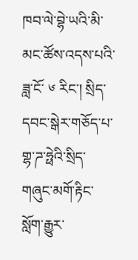ཁབ་ལེ་བྷེ་ཡའི་མི་མང་ཚོས་འདས་པའི་ཟླ་ངོ་ ༦ རིང་། སྲིད་དབང་སྒེར་གཅོད་པ་གྷ་ཌ་ཧྥེའི་སྲིད་གཞུང་མགོ་རྟིང་སློག་རྒྱུར་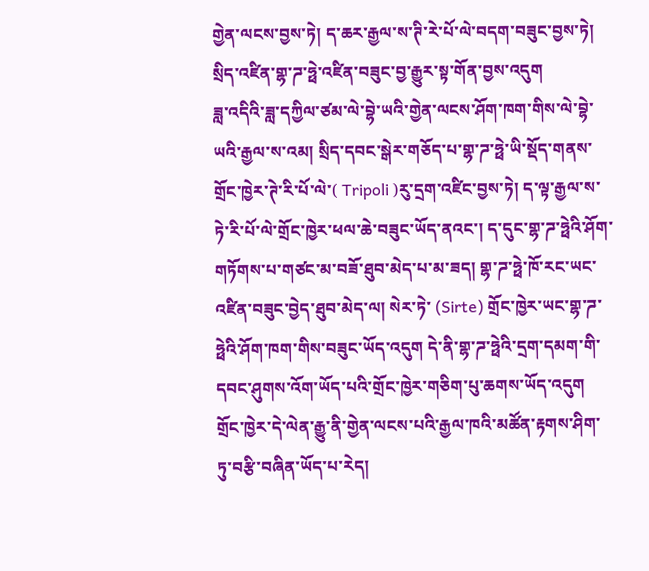གྱེན་ལངས་བྱས་ཏེ། ད་ཆར་རྒྱལ་ས་ཊི་རེ་པོ་ལེ་བདག་བཟུང་བྱས་ཏེ། སྲིད་འཛིན་གྷ་ཌ་ཧྥེ་འཛིན་བཟུང་བྱ་རྒྱུར་སྟ་གོན་བྱས་འདུག
ཟླ་འདིའི་ཟླ་དཀྱིལ་ཙམ་ལེ་བྷེ་ཡའི་གྱེན་ལངས་ཤོག་ཁག་གིས་ལེ་བྷེ་ཡའི་རྒྱལ་ས་འམ། སྲིད་དབང་སྒེར་གཅོད་པ་གྷ་ཌ་ཧྥེ་ཡི་སྡོད་གནས་གྲོང་ཁྱེར་ཊེ་རི་པོ་ལེ་( Tripoli )རུ་དྲག་འཛིང་བྱས་ཏེ། ད་ལྟ་རྒྱལ་ས་ཏེ་རི་པོ་ལེ་གྲོང་ཁྱེར་ཕལ་ཆེ་བཟུང་ཡོད་ནའང་། ད་དུང་གྷ་ཌ་ཧྥེའི་ཤོག་གཏོགས་པ་གཙང་མ་བཟོ་ཐུབ་མེད་པ་མ་ཟད། གྷ་ཌ་ཧྥེ་ཁོ་རང་ཡང་འཛིན་བཟུང་བྱེད་ཐུབ་མེད་ལ། སེར་ཏེ་ (Sirte) གྲོང་ཁྱེར་ཡང་གྷ་ཌ་ཧྥེའི་ཤོག་ཁག་གིས་བཟུང་ཡོད་འདུག དེ་ནི་གྷ་ཌ་ཧྥེའི་དྲག་དམག་གི་དབང་ཤུགས་འོག་ཡོད་པའི་གྲོང་ཁྱེར་གཅིག་པུ་ཆགས་ཡོད་འདུག གྲོང་ཁྱེར་དེ་ལེན་རྒྱུ་ནི་གྱེན་ལངས་པའི་རྒྱལ་ཁའི་མཚོན་རྟགས་ཤིག་ཏུ་བརྩི་བཞིན་ཡོད་པ་རེད།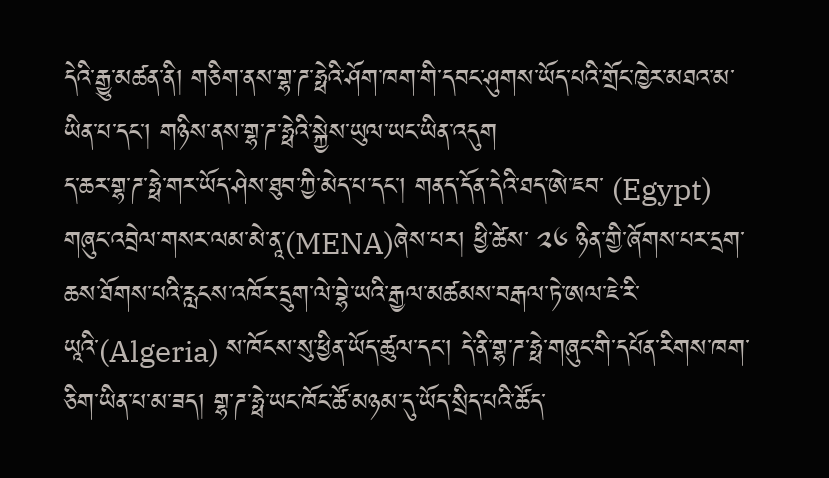དེའི་རྒྱུ་མཚན་ནི། གཅིག་ནས་གྷ་ཌ་ཧྥེའི་ཤོག་ཁག་གི་དབང་ཤུགས་ཡོད་པའི་གྲོང་ཁྱེར་མཐའ་མ་ཡིན་པ་དང་། གཉིས་ནས་གྷ་ཌ་ཧྥེའི་སྐྱེས་ཡུལ་ཡང་ཡིན་འདུག
ད་ཆར་གྷ་ཌ་ཧྥེ་གར་ཡོད་ཤེས་ཐུབ་ཀྱི་མེད་པ་དང་། གནད་དོན་དེའི་ཐད་ཨེ་ཇབ་ (Egypt) གཞུང་འབྲེལ་གསར་ལམ་མེ་ནཱ་(MENA)ཞེས་པར། ཕྱི་ཚེས་ ༢༦ ཉིན་གྱི་ཞོགས་པར་དྲག་ཆས་ཐོགས་པའི་རླངས་འཁོར་དྲུག་ལེ་བྷེ་ཡའི་རྒྱལ་མཚམས་བརྒལ་ཏེ་ཨལ་ཇེ་རི་ཡཱའི་(Algeria) ས་ཁོངས་སུ་ཕྱིན་ཡོད་ཚུལ་དང་། དེ་ནི་གྷ་ཌ་ཧྥེ་གཞུང་གི་དཔོན་རིགས་ཁག་ཅིག་ཡིན་པ་མ་ཟད། གྷ་ཌ་ཧྥེ་ཡང་ཁོང་ཚོ་མཉམ་དུ་ཡོད་སྲིད་པའི་ཚོད་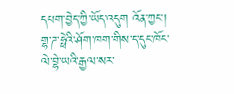དཔག་བྱེད་ཀྱི་ཡོད་འདུག འོན་ཀྱང་། གྷ་ཌ་ཧྥེའི་ཤོག་ཁག་གིས་ད་དུང་ཁོང་ལེ་བྷེ་ཡའི་རྒྱལ་སར་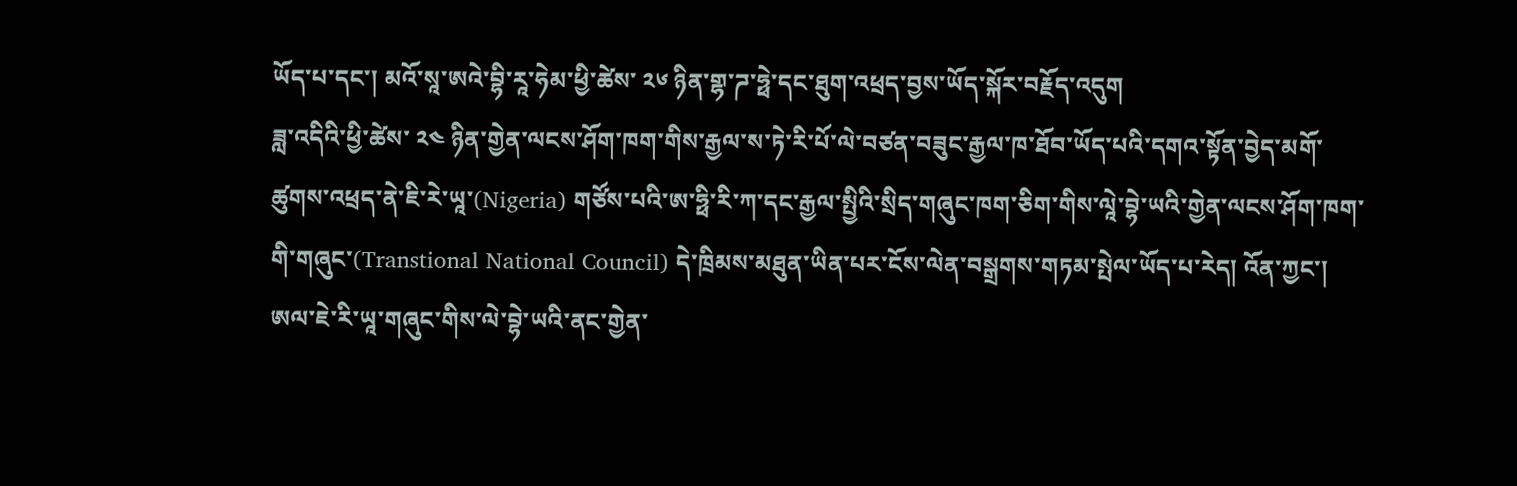ཡོད་པ་དང་། མའོ་སཱ་ཨའེ་བྷི་རཱ་ཧེམ་ཕྱི་ཚེས་ ༢༦ ཉིན་གྷ་ཌ་ཧྥེ་དང་ཐུག་འཕྲད་བྱས་ཡོད་སྐོར་བརྗོད་འདུག
ཟླ་འདིའི་ཕྱི་ཚེས་ ༢༤ ཉིན་གྱེན་ལངས་ཤོག་ཁག་གིས་རྒྱལ་ས་ཏེ་རི་པོ་ལེ་བཙན་བཟུང་རྒྱལ་ཁ་ཐོབ་ཡོད་པའི་དགའ་སྟོན་བྱེད་མགོ་ཚུགས་འཕྲད་ནེ་ཇི་རེ་ཡཱ་(Nigeria) གཙོས་པའི་ཨ་ཧྥི་རི་ཀ་དང་རྒྱལ་སྤྱིའི་སྲིད་གཞུང་ཁག་ཅིག་གིས་ལཱེ་བྷེ་ཡའི་གྱེན་ལངས་ཤོག་ཁག་གི་གཞུང་(Transtional National Council) དེ་ཁྲིམས་མཐུན་ཡིན་པར་ངོས་ལེན་བསྒྲགས་གཏམ་སྤེལ་ཡོད་པ་རེད། འོན་ཀྱང་། ཨལ་ཇེ་རི་ཡཱ་གཞུང་གིས་ལེ་བྷེ་ཡའི་ནང་གྱེན་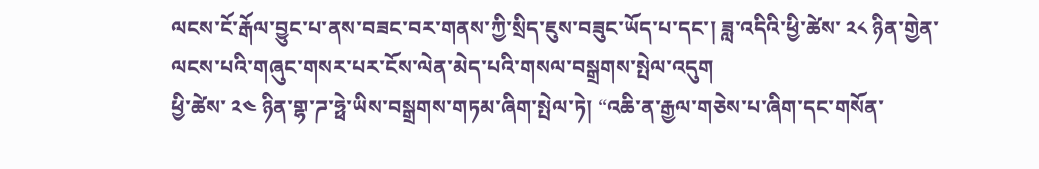ལངས་ངོ་རྒོལ་བྱུང་པ་ནས་བཟང་བར་གནས་ཀྱི་སྲིད་ཇུས་བཟུང་ཡོད་པ་དང་། ཟླ་འདིའི་ཕྱི་ཚེས་ ༢༨ ཉིན་གྱེན་ལངས་པའི་གཞུང་གསར་པར་ངོས་ལེན་མེད་པའི་གསལ་བསྒྲགས་སྤེལ་འདུག
ཕྱི་ཚེས་ ༢༤ ཉིན་གྷ་ཌ་ཧྥེ་ཡིས་བསྒྲགས་གཏམ་ཞིག་སྤེལ་ཏེ། “འཆི་ན་རྒྱལ་གཅེས་པ་ཞིག་དང་གསོན་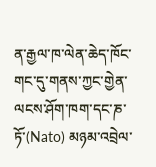ན་རྒྱལ་ཁ་ལེན་ཆེད་ཁོང་གང་དུ་གནས་ཀྱང་གྱེན་ལངས་ཤོག་ཁག་དང་ཎ་ཏོ་(Nato) མཉམ་འབྲེལ་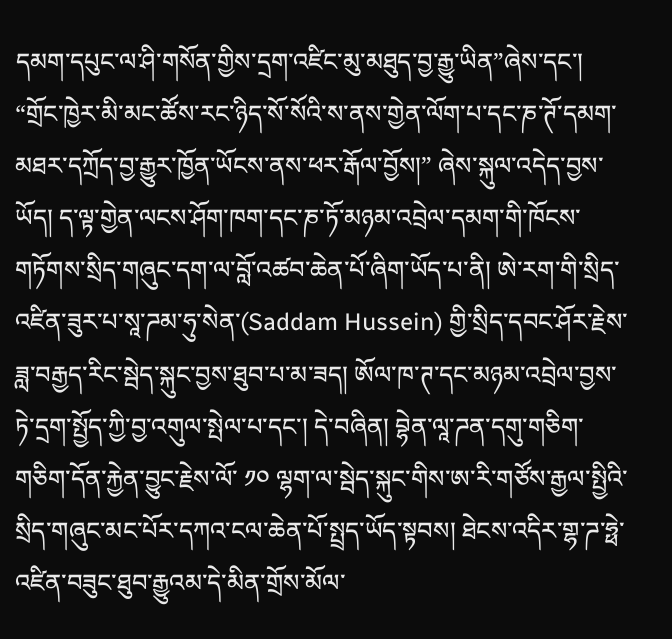དམག་དཔུང་ལ་ཤི་གསོན་གྱིས་དྲག་འཛིང་མུ་མཐུད་བྱ་རྒྱུ་ཡིན”ཞེས་དང་། “གྲོང་ཁྱེར་མི་མང་ཚོས་རང་ཉིད་སོ་སོའི་ས་ནས་གྱེན་ལོག་པ་དང་ཎ་ཊོ་དམག་མཐར་དཀྲོད་བྱ་རྒྱུར་ཁྱོན་ཡོངས་ནས་ཕར་རྒོལ་བྱོས།” ཞེས་སྐུལ་འདེད་བྱས་ཡོད། ད་ལྟ་གྱེན་ལངས་ཤོག་ཁག་དང་ཎ་ཏོ་མཉམ་འབྲེལ་དམག་གི་ཁོངས་གཏོགས་སྲིད་གཞུང་དག་ལ་བློ་འཚབ་ཆེན་པོ་ཞིག་ཡོད་པ་ནི། ཨེ་རག་གི་སྲིད་འཛིན་ཟུར་པ་སཱ་ཌམ་ཧུ་སེན་(Saddam Hussein) གྱི་སྲིད་དབང་ཤོར་རྗེས་ཟླ་བརྒྱད་རིང་སྦེད་སྐུང་བྱས་ཐུབ་པ་མ་ཟད། ཨོལ་ཁ་ཊ་དང་མཉམ་འབྲེལ་བྱས་ཏེ་དྲག་སྤྱོད་ཀྱི་བྱ་འགུལ་སྤེལ་པ་དང་། དེ་བཞིན། བྷེན་ལཱ་ཌན་དགུ་གཅིག་གཅིག་དོན་རྐྱེན་བྱུང་རྗེས་ལོ་ ༡༠ ལྷག་ལ་སྦེད་སྐུང་གིས་ཨ་རི་གཙོས་རྒྱལ་སྤྱིའི་སྲིད་གཞུང་མང་པོར་དཀའ་ངལ་ཆེན་པོ་སྤྲད་ཡོད་སྟབས། ཐེངས་འདིར་གྷ་ཌ་ཧྥེ་འཛིན་བཟུང་ཐུབ་རྒྱུའམ་དེ་མིན་གྲོས་མོལ་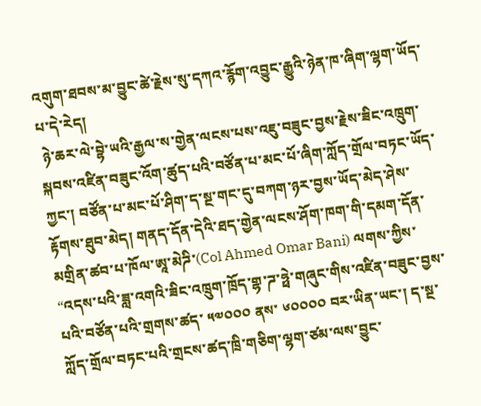འགུག་ཐབས་མ་བྱུང་ཚེ་རྗེས་སུ་དཀའ་རྙོག་འབྱུང་རྒྱུའི་ཉེན་ཁ་ཞིག་ལྷག་ཡོད་པ་དེ་རེད།
 ཉེ་ཆར་ལེ་བྷེ་ཡའི་རྒྱལ་ས་གྱེན་ལངས་པས་འཇུ་བཟུང་བྱས་རྗེས་ཟིང་འཁྲུག་སྐབས་འཛིན་བཟུང་འོག་ཚུད་པའི་བཙོན་པ་མང་པོ་ཞིག་ཀློད་གྲོལ་བཏང་ཡོད་ཀྱང་། བཙོན་པ་མང་པོ་ཤིག་ད་སྔ་གང་དུ་བཀག་ཉར་བྱས་ཡོད་མེད་ཤེས་རྟོགས་ཐུབ་མེད། གནད་དོན་དེའི་ཐད་གྱེན་ལངས་ཤོག་ཁག་གི་དམག་དོན་མགྲིན་ཚབ་པ་ཁོལ་ཨཱ་མེཌི་(Col Ahmed Omar Bani) ལགས་ཀྱིས་ “འདས་པའི་ཟླ་འགའི་ཟིང་འཁྲུག་ཁྲོད་གྷ་ཌ་ཧྥེ་གཞུང་གིས་འཛིན་བཟུང་བྱས་པའི་བཙོན་པའི་གྲགས་ཚད་ ༥༧༠༠༠ ནས་ ༦༠༠༠༠ བར་ཡིན་ཡང་། ད་སྔ་ཀློད་གྲོལ་བཏང་པའི་གྲངས་ཚད་ཁྲི་གཅིག་ལྷག་ཙམ་ལས་བྱུང་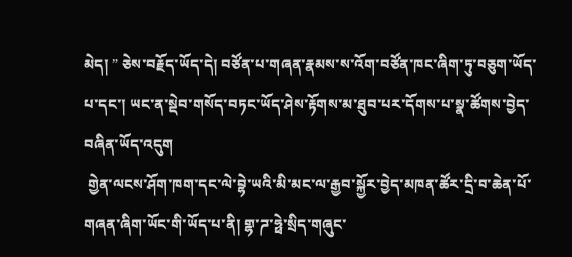མེད། ” ཅེས་བརྗོད་ཡོད་དེ། བཙོན་པ་གཞན་རྣམས་ས་འོག་བཙོན་ཁང་ཞིག་ཏུ་བཅུག་ཡོད་པ་དང་། ཡང་ན་སྡེབ་གསོད་བཏང་ཡོད་ཤེས་རྟོགས་མ་ཐུབ་པར་དོགས་པ་སྣ་ཚོགས་བྱེད་བཞིན་ཡོད་འདུག
 གྱེན་ལངས་ཤོག་ཁག་དང་ལེ་བྷེ་ཡའི་མི་མང་ལ་རྒྱབ་སྐྱོར་བྱེད་མཁན་ཚོར་དྲི་བ་ཆེན་པོ་གཞན་ཞིག་ཡོང་གི་ཡོད་པ་ནི། གྷ་ཌ་ཧྥེ་སྲིད་གཞུང་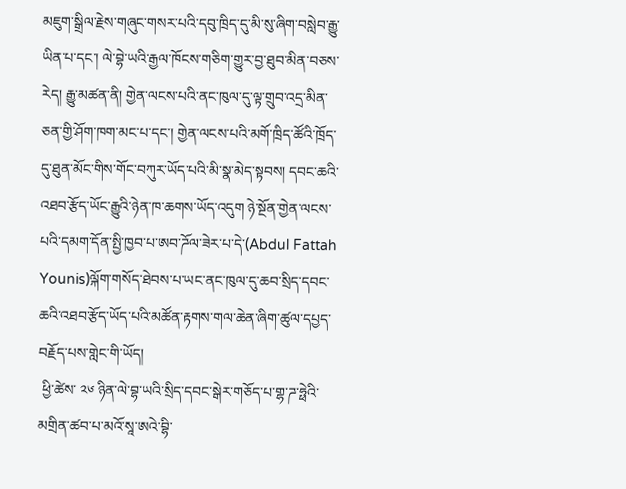མཇུག་སྒྲིལ་རྗེས་གཞུང་གསར་པའི་དབུ་ཁྲིད་དུ་མི་སུ་ཞིག་བསླེབ་རྒྱུ་ཡིན་པ་དང་། ལེ་བྷེ་ཡའི་རྒྱལ་ཁོངས་གཅིག་གྱུར་བྱ་ཐུབ་མིན་བཅས་རེད། རྒྱུ་མཚན་ནི། གྱེན་ལངས་པའི་ནང་ཁུལ་དུ་ལྟ་གྲུབ་འདྲ་མིན་ཅན་གྱི་ཤོག་ཁག་མང་པ་དང་། གྱེན་ལངས་པའི་མགོ་ཁྲིད་ཚོའི་ཁྲོད་དུ་ཐུན་མོང་གིས་གོང་བཀུར་ཡོད་པའི་མི་སྣ་མེད་སྟབས། དབང་ཆའི་འཐབ་རྩོད་ཡོང་རྒྱུའི་ཉེན་ཁ་ཆགས་ཡོད་འདུག ཉེ་སྔོན་གྱེན་ལངས་པའི་དམག་དོན་སྤྱི་ཁྱབ་པ་ཨབ་ཌོལ་ཟེར་པ་དེ་(Abdul Fattah Younis)ལྐོག་གསོད་ཐེབས་པ་ཡང་ནང་ཁུལ་དུ་ཆབ་སྲིད་དབང་ཆའི་འཐབ་རྩོད་ཡོད་པའི་མཚོན་རྟགས་གལ་ཆེན་ཞིག་ཚུལ་དཔྱད་བརྗོད་པས་གླེང་གི་ཡོད།
 ཕྱི་ཚེས་ ༢༦ ཉིན་ལེ་བྷ་ཡའི་སྲིད་དབང་སྒེར་གཅོད་པ་གྷ་ཌ་ཧྥེའི་མགྲིན་ཚབ་པ་མའོ་སཱ་ཨའེ་བྷི་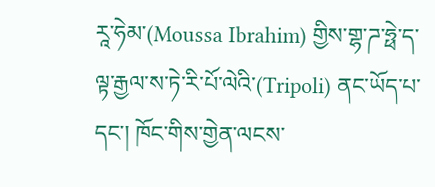རཱ་ཧེམ་(Moussa Ibrahim) གྱིས་གྷ་ཌ་ཧྥེ་ད་ལྟ་རྒྱལ་ས་ཏེ་རི་པོ་ལེའི་(Tripoli) ནང་ཡོད་པ་དང་། ཁོང་གིས་གྱེན་ལངས་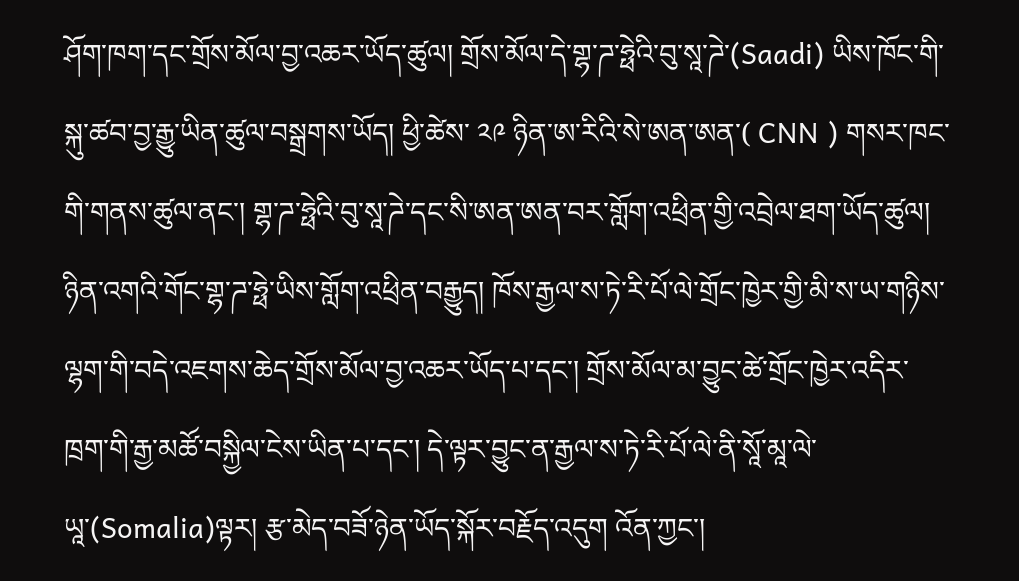ཤོག་ཁག་དང་གྲོས་མོལ་བྱ་འཆར་ཡོད་ཚུལ། གྲོས་མོལ་དེ་གྷ་ཌ་ཧྥེའི་བུ་སཱ་ཌེ་(Saadi) ཡིས་ཁོང་གི་སྐུ་ཚབ་བྱ་རྒྱུ་ཡིན་ཚུལ་བསྒྲགས་ཡོད། ཕྱི་ཚེས་ ༢༩ ཉིན་ཨ་རིའི་སེ་ཨན་ཨན་( CNN ) གསར་ཁང་གི་གནས་ཚུལ་ནང་། གྷ་ཌ་ཧྥེའི་བུ་སཱ་ཌེ་དང་སི་ཨན་ཨན་བར་གློག་འཕྲིན་གྱི་འབྲེལ་ཐག་ཡོད་ཚུལ། ཉིན་འགའི་གོང་གྷ་ཌ་ཧྥེ་ཡིས་གློག་འཕྲིན་བརྒྱུད། ཁོས་རྒྱལ་ས་ཏེ་རི་པོ་ལེ་གྲོང་ཁྱེར་གྱི་མི་ས་ཡ་གཉིས་ལྷག་གི་བདེ་འཇགས་ཆེད་གྲོས་མོལ་བྱ་འཆར་ཡོད་པ་དང་། གྲོས་མོལ་མ་བྱུང་ཚེ་གྲོང་ཁྱེར་འདིར་ཁྲག་གི་རྒྱ་མཚོ་བསྐྱིལ་ངེས་ཡིན་པ་དང་། དེ་ལྟར་བྱུང་ན་རྒྱལ་ས་ཏེ་རི་པོ་ལེ་ནི་སཱོ་མཱ་ལེ་ཡཱ་(Somalia)ལྟར། རྩ་མེད་བཟོ་ཉེན་ཡོད་སྐོར་བརྗོད་འདུག འོན་ཀྱང་།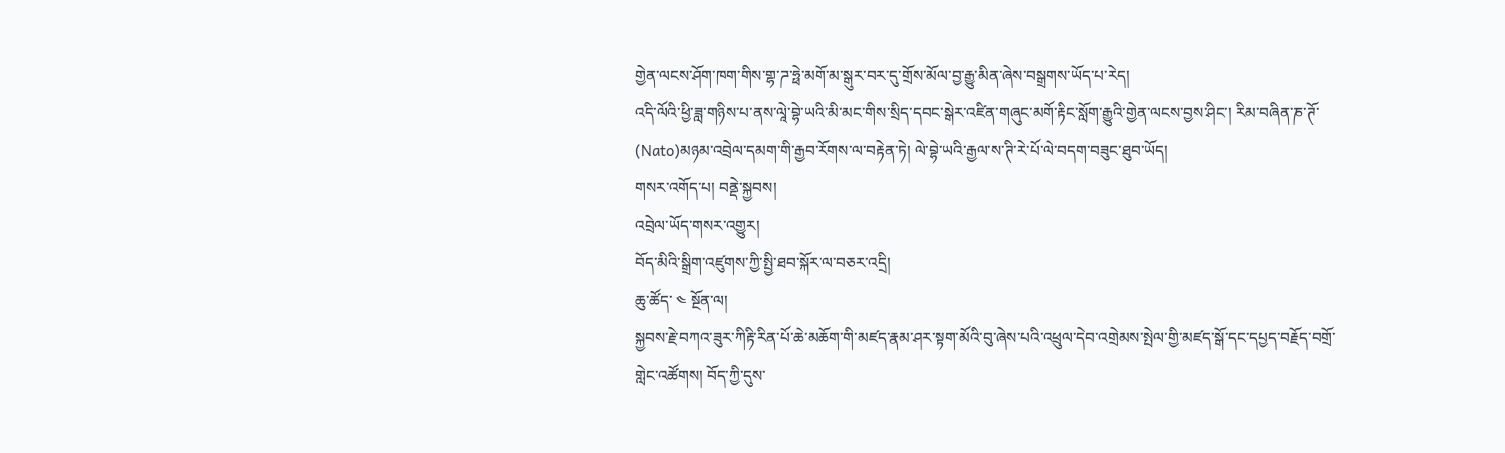གྱེན་ལངས་ཤོག་ཁག་གིས་གྷ་ཌ་ཧྥེ་མགོ་མ་སྒུར་བར་དུ་གྲོས་མོལ་བྱ་རྒྱུ་མིན་ཞེས་བསྒྲགས་ཡོད་པ་རེད།
འདི་ལོའི་ཕྱི་ཟླ་གཉིས་པ་ནས་ལཱེ་བྷེ་ཡའི་མི་མང་གིས་སྲིད་དབང་སྒེར་འཛིན་གཞུང་མགོ་རྟིང་སློག་རྒྱུའི་གྱེན་ལངས་བྱས་ཤིང་། རིམ་བཞིན་ཎ་ཊོ་ (Nato)མཉམ་འབྲེལ་དམག་གི་རྒྱབ་རོགས་ལ་བརྟེན་ཏེ། ལེ་བྷེ་ཡའི་རྒྱལ་ས་ཊི་རེ་པོ་ལེ་བདག་བཟུང་ཐུབ་ཡོད།
གསར་འགོད་པ། བནྡེ་སྐྱབས།
འབྲེལ་ཡོད་གསར་འགྱུར།
བོད་མིའི་སྒྲིག་འཛུགས་ཀྱི་སྤྱི་ཐབ་སྐོར་ལ་བཅར་འདྲི།
ཆུ་ཚོད་ ༤ སྔོན་ལ།
སྐྱབས་རྗེ་བཀའ་ཟུར་ཀིརྟི་རིན་པོ་ཆེ་མཆོག་གི་མཛད་རྣམ་ཤར་སྟག་མོའི་བུ་ཞེས་པའི་འཕྲུལ་དེབ་འགྲེམས་སྤེལ་གྱི་མཛད་སྒོ་དང་དཔྱད་བརྗོད་བགྲོ་གླེང་འཚོགས། བོད་ཀྱི་དུས་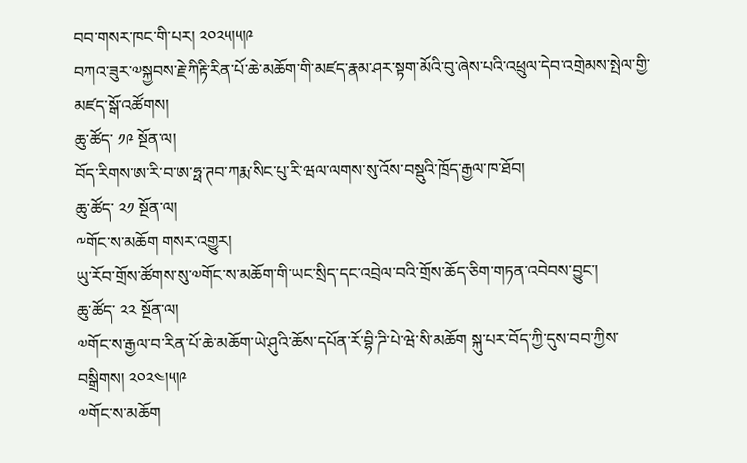བབ་གསར་ཁང་གི་པར། ༢༠༢༥།༥།༩
བཀའ་ཟུར་༧སྐྱབས་རྗེ་ཀིརྟི་རིན་པོ་ཆེ་མཆོག་གི་མཛད་རྣམ་ཤར་སྟག་མོའི་བུ་ཞེས་པའི་འཕྲུལ་དེབ་འགྲེམས་སྤེལ་གྱི་མཛད་སྒོ་འཚོགས།
ཆུ་ཚོད་ ༡༩ སྔོན་ལ།
བོད་རིགས་ཨ་རི་བ་ཨ་ཧྥ་ཊབ་ཀརྨ་སིང་པུ་རི་ཝལ་ལགས་སུ་འོས་བསྡུའི་ཁྲོད་རྒྱལ་ཁ་ཐོབ།
ཆུ་ཚོད་ ༢༡ སྔོན་ལ།
༸གོང་ས་མཆོག གསར་འགྱུར།
ཡུ་རོབ་གྲོས་ཚོགས་སུ་༧གོང་ས་མཆོག་གི་ཡང་སྲིད་དང་འབྲེལ་བའི་གྲོས་ཆོད་ཅིག་གཏན་འབེབས་བྱུང་།
ཆུ་ཚོད་ ༢༢ སྔོན་ལ།
༧གོང་ས་རྒྱལ་བ་རིན་པོ་ཆེ་མཆོག་ཡེ་ཤུའི་ཆོས་དཔོན་རོ་བྷི་ཌི་པེ་ཝེ་སི་མཆོག སྐུ་པར་བོད་ཀྱི་དུས་བབ་ཀྱིས་བསྒྲིགས། ༢༠༢༤།༥།༩
༧གོང་ས་མཆོག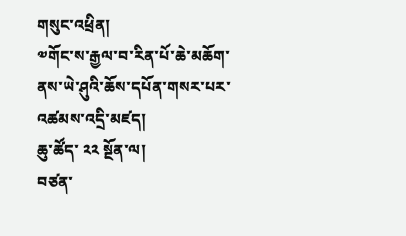གསུང་འཕྲིན།
༧གོང་ས་རྒྱལ་བ་རིན་པོ་ཆེ་མཆོག་ནས་ཡེ་ཤུའི་ཆོས་དཔོན་གསར་པར་འཚམས་འདྲི་མཛད།
ཆུ་ཚོད་ ༢༢ སྔོན་ལ།
བཙན་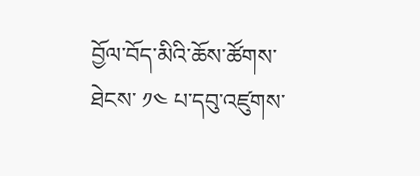བྱོལ་བོད་མིའི་ཆོས་ཚོགས་ཐེངས་ ༡༤ པ་དབུ་འཛུགས་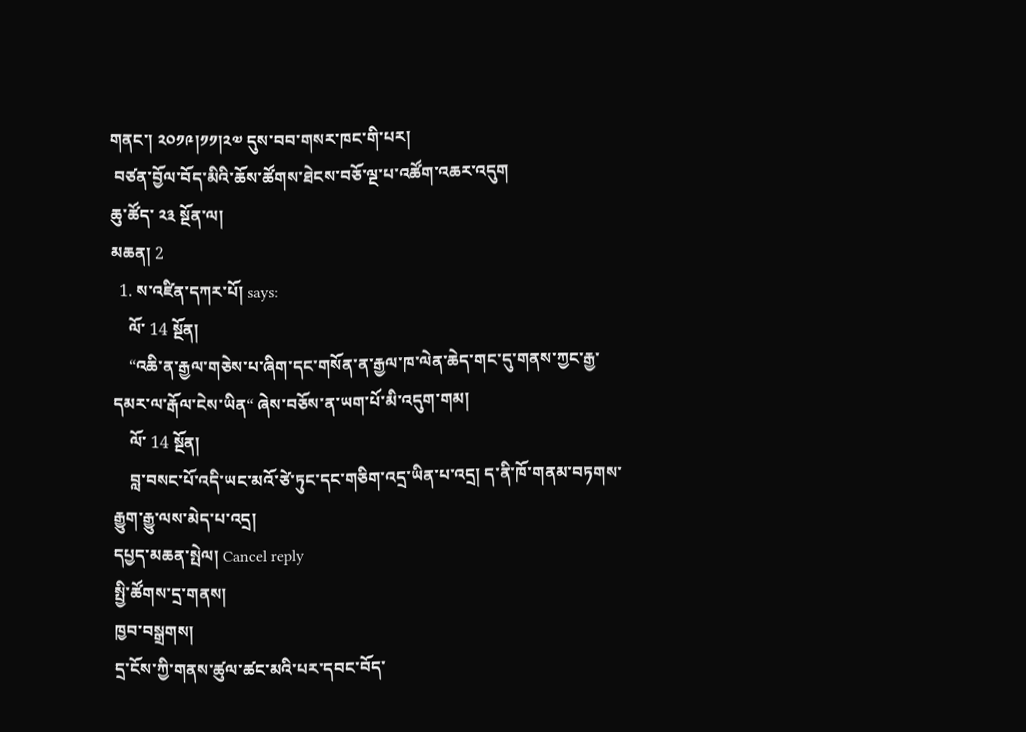གནང་། ༢༠༡༩།༡༡།༢༧ དུས་བབ་གསར་ཁང་གི་པར།
 བཙན་བྱོལ་བོད་མིའི་ཆོས་ཚོགས་ཐེངས་བཅོ་ལྔ་པ་འཚོག་འཆར་འདུག
ཆུ་ཚོད་ ༢༣ སྔོན་ལ།
མཆན། 2
  1. ས་འཛིན་དཀར་པོ། says:
    ལོ་ 14 སྔོན།
    “འཆི་ན་རྒྱལ་གཅེས་པ་ཞིག་དང་གསོན་ན་རྒྱལ་ཁ་ལེན་ཆེད་གང་དུ་གནས་ཀྱང་རྒྱ་དམར་ལ་རྒོལ་ངེས་ཡིན“ ཞེས་བཅོས་ན་ཡག་པོ་མི་འདུག་གམ།
    ལོ་ 14 སྔོན།
    བླ་བསང་པོ་འདི་ཡང་མའོ་ཙེ་ཏུང་དང་གཅིག་འདྲ་ཡིན་པ་འདྲ། ད་ནི་ཁོ་གནམ་བཏགས་རྒྱུག་རྒྱུ་ལས་མེད་པ་འདྲ།
དཔྱད་མཆན་སྤེལ། Cancel reply
སྤྱི་ཚོགས་དྲ་གནས།
ཁྱབ་བསྒྲགས།
དྲ་ངོས་ཀྱི་གནས་ཚུལ་ཚང་མའི་པར་དབང་བོད་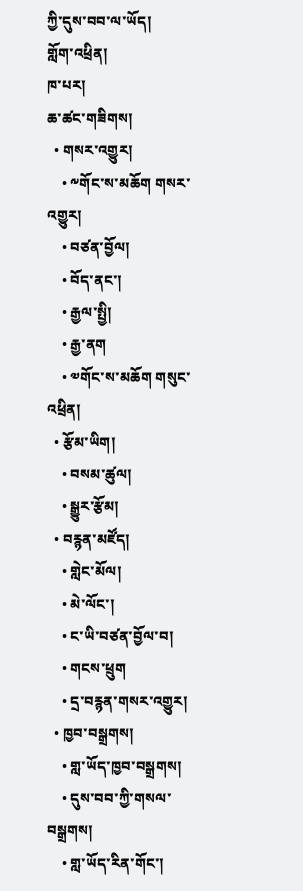ཀྱི་དུས་བབ་ལ་ཡོད།
གློག་འཕྲིན།
ཁ་པར།
ཆ་ཚང་གཟིགས།
  • གསར་འགྱུར།
    • ༸གོང་ས་མཆོག གསར་འགྱུར།
    • བཙན་བྱོལ།
    • བོད་ནང་།
    • རྒྱལ་སྤྱི།
    • རྒྱ་ནག
    • ༧གོང་ས་མཆོག གསུང་འཕྲིན།
  • རྩོམ་ཡིག།
    • བསམ་ཚུལ།
    • སྒྱུར་རྩོམ།
  • བརྙན་མཛོད།
    • གླེང་མོལ།
    • མེ་ལོང་།
    • ང་ཡི་བཙན་བྱོལ་བ།
    • གངས་ཕྲུག
    • དྲ་བརྙན་གསར་འགྱུར།
  • ཁྱབ་བསྒྲགས།
    • གླ་ཡོད་ཁྱབ་བསྒྲགས།
    • དུས་བབ་ཀྱི་གསལ་བསྒྲགས།
    • གླ་ཡོད་རིན་གོང་།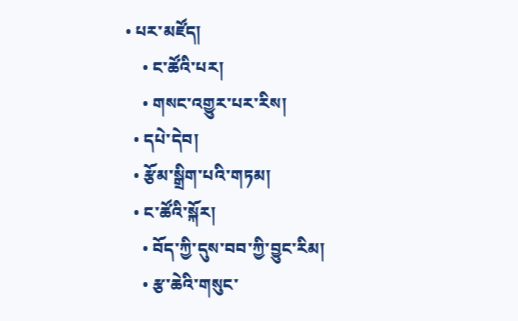• པར་མཛོད།
    • ང་ཚོའི་པར།
    • གསང་འགྱུར་པར་རིས།
  • དཔེ་དེབ།
  • རྩོམ་སྒྲིག་པའི་གཏམ།
  • ང་ཚོའི་སྐོར།
    • བོད་ཀྱི་དུས་བབ་ཀྱི་བྱུང་རིམ།
    • རྩ་ཆེའི་གསུང་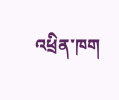འཕྲིན་ཁག